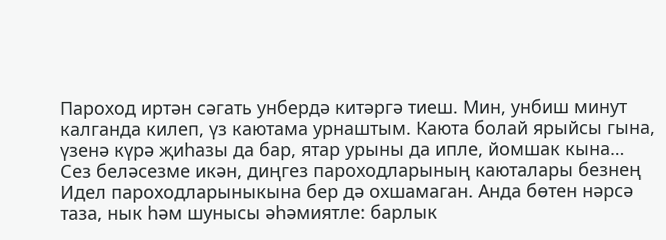Пароход иртән сәгать унбердә китәргә тиеш. Мин, унбиш минут калганда килеп, үз каютама урнаштым. Каюта болай ярыйсы гына, үзенә күрә җиһазы да бар, ятар урыны да ипле, йомшак кына… Сез беләсезме икән, диңгез пароходларының каюталары безнең Идел пароходларыныкына бер дә охшамаган. Анда бөтен нәрсә таза, нык һәм шунысы әһәмиятле: барлык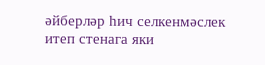әйберләр һич селкенмәслек итеп стенага яки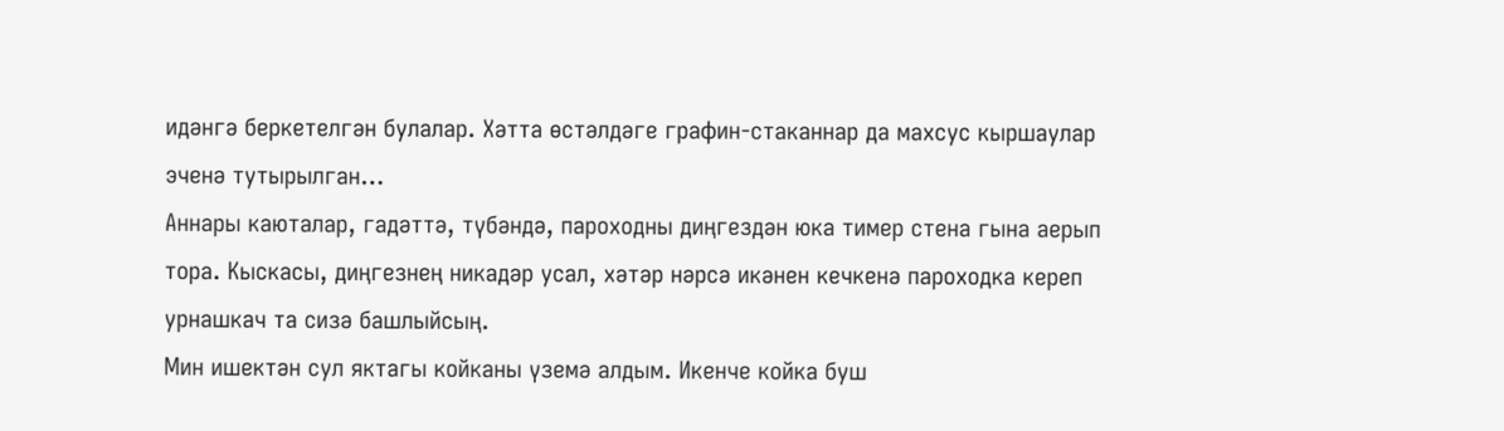идәнгә беркетелгән булалар. Хәтта өстәлдәге графин-стаканнар да махсус кыршаулар эченә тутырылган…
Аннары каюталар, гадәттә, түбәндә, пароходны диңгездән юка тимер стена гына аерып тора. Кыскасы, диңгезнең никадәр усал, хәтәр нәрсә икәнен кечкенә пароходка кереп урнашкач та сизә башлыйсың.
Мин ишектән сул яктагы койканы үземә алдым. Икенче койка буш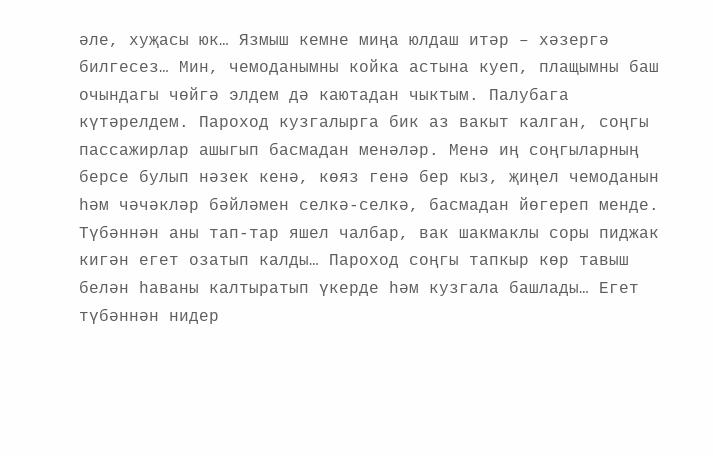әле, хуҗасы юк… Язмыш кемне миңа юлдаш итәр – хәзергә билгесез… Мин, чемоданымны койка астына куеп, плащымны баш очындагы чөйгә элдем дә каютадан чыктым. Палубага күтәрелдем. Пароход кузгалырга бик аз вакыт калган, соңгы пассажирлар ашыгып басмадан менәләр. Менә иң соңгыларның берсе булып нәзек кенә, көяз генә бер кыз, җиңел чемоданын һәм чәчәкләр бәйләмен селкә-селкә, басмадан йөгереп менде. Түбәннән аны тап-тар яшел чалбар, вак шакмаклы соры пиджак кигән егет озатып калды… Пароход соңгы тапкыр көр тавыш белән һаваны калтыратып үкерде һәм кузгала башлады… Егет түбәннән нидер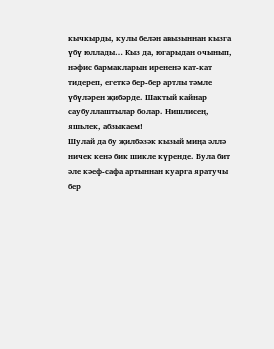кычкырды, кулы белән авызыннан кызга үбү юллады… Кыз да, югарыдан очынып, нәфис бармакларын ирененә кат-кат тидереп, егеткә бер-бер артлы тәмле үбүләрен җибәрде. Шактый кайнар саубуллаштылар болар. Нишлисең, яшьлек, абзыкаем!
Шулай да бу җилбәзәк кызый миңа әллә ничек кенә бик шикле күренде. Була бит әле кәеф-сафа артыннан куарга яратучы бер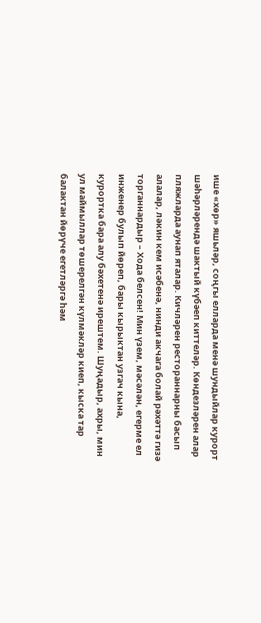ише «хөр» яшьләр, соңгы елларда менә шундыйлар курорт шәһәрләрендә шактый күбәеп киттеләр. Көндезләрен алар пляжларда аунап яталар. Кичләрен рестораннарны басып алалар, ләкин кем исәбенә, нинди акчага болай рәхәттә гизә торганнардыр – Хода белсен! Мин үзем, мәсәлән, егерме ел инженер булып йөреп, бары кырыктан узгач кына, курортка бара алу бәхетенә ирештем. Шуңадыр, ахры, мин ул маймыллар төшерелгән күлмәкләр киеп, кыска тар балактан йөрүче егетләргә һәм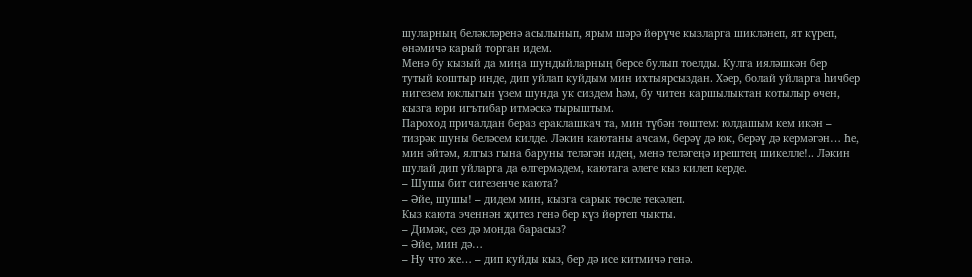шуларның беләкләренә асылынып, ярым шәрә йөрүче кызларга шикләнеп, ят күреп, өнәмичә карый торган идем.
Менә бу кызый да миңа шундыйларның берсе булып тоелды. Кулга ияләшкән бер тутый коштыр инде, дип уйлап куйдым мин ихтыярсыздан. Хәер, болай уйларга һичбер нигезем юклыгын үзем шунда ук сиздем һәм, бу читен каршылыктан котылыр өчен, кызга юри игътибар итмәскә тырыштым.
Пароход причалдан бераз ераклашкач та, мин түбән төштем: юлдашым кем икән – тизрәк шуны беләсем килде. Ләкин каютаны ачсам, берәү дә юк, берәү дә кермәгән… Һе, мин әйтәм, ялгыз гына баруны теләгән идең, менә теләгеңә ирештең шикелле!.. Ләкин шулай дип уйларга да өлгермәдем, каютага әлеге кыз килеп керде.
– Шушы бит сигезенче каюта?
– Әйе, шушы! – дидем мин, кызга сарык төсле текәлеп.
Кыз каюта эченнән җитез генә бер күз йөртеп чыкты.
– Димәк, сез дә монда барасыз?
– Әйе, мин дә…
– Ну что же… – дип куйды кыз, бер дә исе китмичә генә.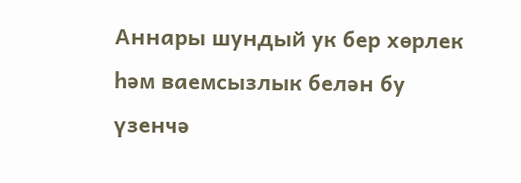Аннары шундый ук бер хөрлек һәм ваемсызлык белән бу үзенчә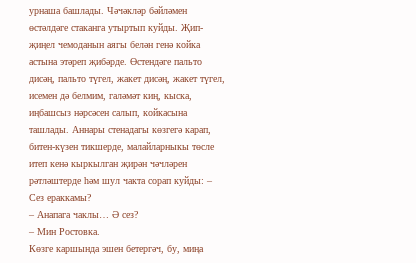урнаша башлады. Чәчәкләр бәйләмен өстәлдәге стаканга утыртып куйды. Җип-җиңел чемоданын аягы белән генә койка астына этәреп җибәрде. Өстендәге пальто дисәң, пальто түгел, жакет дисәң, жакет түгел, исемен дә белмим, галәмәт киң, кыска, иңбашсыз нәрсәсен салып, койкасына ташлады. Аннары стенадагы көзгегә карап, битен-күзен тикшерде, малайларныкы төсле итеп кенә кыркылган җирән чәчләрен рәтләштерде һәм шул чакта сорап куйды: – Сез ераккамы?
– Анапага чаклы… Ә сез?
– Мин Ростовка.
Көзге каршында эшен бетергәч, бу, миңа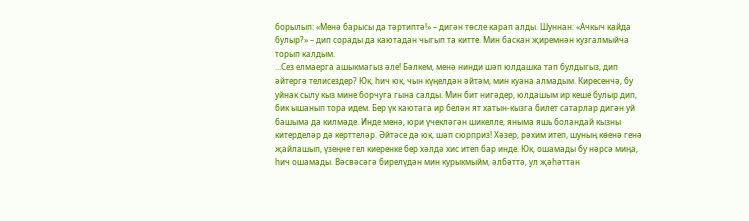борылып: «Менә барысы да тәртиптә!» – дигән төсле карап алды. Шуннан: «Ачкыч кайда булыр?» – дип сорады да каютадан чыгып та китте. Мин баскан җиремнән кузгалмыйча торып калдым.
…Сез елмаерга ашыкмагыз әле! Бәлкем, менә нинди шәп юлдашка тап булдыгыз, дип әйтергә телисездер? Юк, һич юк, чын күңелдән әйтәм, мин куана алмадым. Киресенчә, бу уйнак сылу кыз мине борчуга гына салды. Мин бит нигәдер, юлдашым ир кеше булыр дип, бик ышанып тора идем. Бер үк каютага ир белән ят хатын-кызга билет сатарлар дигән уй башыма да килмәде. Инде менә, юри үчекләгән шикелле, яныма яшь боландай кызны китерделәр дә керттеләр. Әйтәсе дә юк, шәп сюрприз! Хәзер, рәхим итеп, шуның көенә генә җайлашып, үзеңне гел киеренке бер хәлдә хис итеп бар инде. Юк, ошамады бу нәрсә миңа, һич ошамады. Вәсвәсәгә бирелүдән мин курыкмыйм, әлбәттә, ул җәһәттән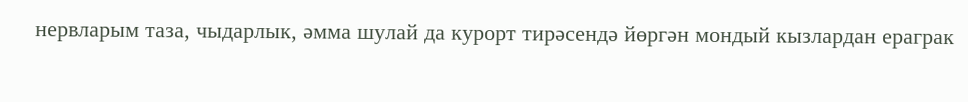нервларым таза, чыдарлык, әмма шулай да курорт тирәсендә йөргән мондый кызлардан ераграк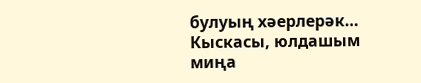булуың хәерлерәк… Кыскасы, юлдашым миңа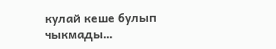кулай кеше булып чыкмады…